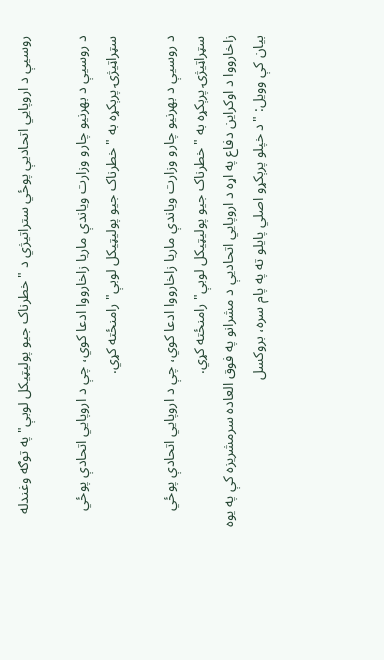روسیې د اروپايي اتحادیې پوځي ستراتیژي د "خطرناک جیو پولیټیکل لوبې" په توګه وغندله

د روسیې د بهرنیو چارو وزارت ویاندې ماریا زاخارووا ادعا کوي، چې د اروپايي اتحادې پوځي سټراټيژۍ پرېکړه به "خطرناک جیو پولیټیکل لوبې" رامنځته کړي.

د روسیې د بهرنیو چارو وزارت ویاندې ماریا زاخارووا ادعا کوي، چې د اروپايي اتحادې پوځي سټراټيژۍ پرېکړه به "خطرناک جیو پولیټیکل لوبې" رامنځته کړي.
زاخارووا د اوکراین دفاع په اړه د اروپايي اتحادیې د مشرانو په فوق العاده سرمشریزه کې په یوه بیان کې وویل: "د خپلو پرېکړو اصلي پایلو ته په پام سره، بروکسل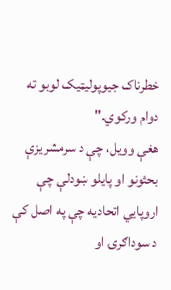خطرناک جیوپولیټیک لوبو ته دوام ورکوي."
هغې وویل، چې د سرمشریزې بحثونو او پایلو ښودلې چې اروپايي اتحادیه چې په اصل کې د سوداګرۍ او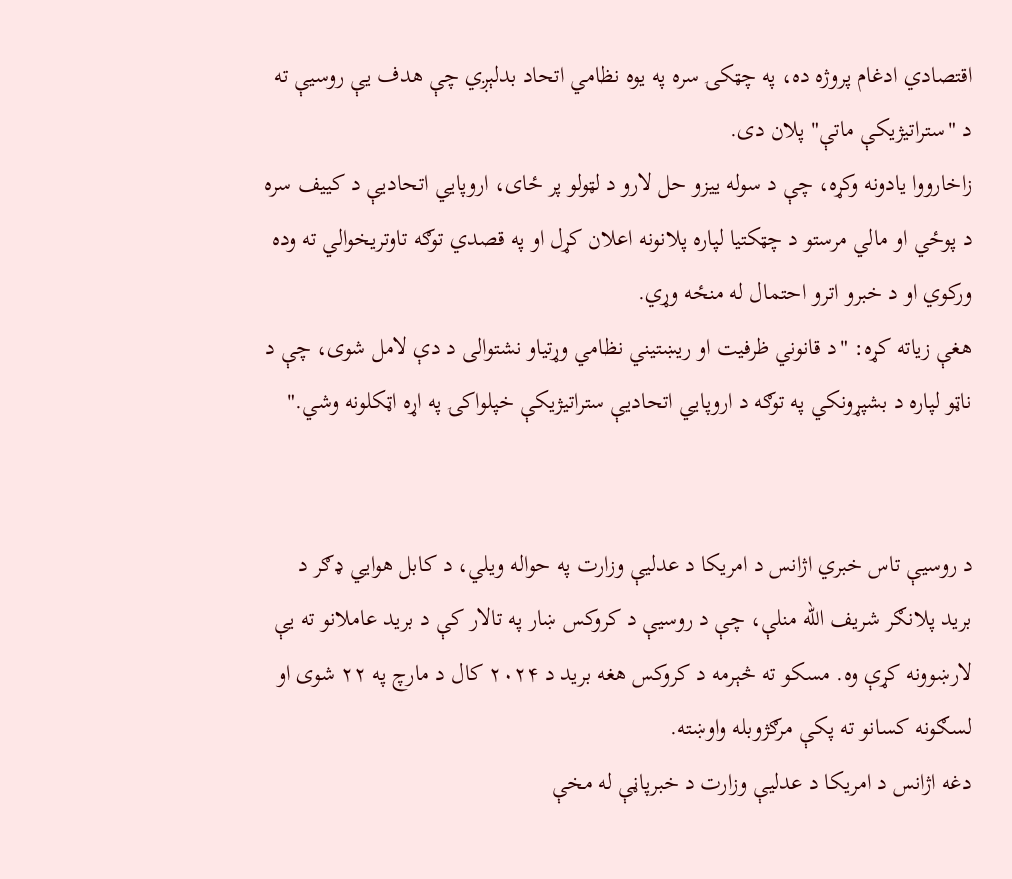اقتصادي ادغام پروژه ده، په چټکۍ سره په یوه نظامي اتحاد بدلېږي چې هدف یې روسیې ته د "ستراتیژیکې ماتې" پلان دی.
زاخارووا یادونه وکړه، چې د سوله ییزو حل لارو د لټولو پر ځای، اروپايي اتحادیې د کییف سره د پوځي او مالي مرستو د چټکتیا لپاره پلانونه اعلان کړل او په قصدي توګه تاوتریخوالي ته وده ورکوي او د خبرو اترو احتمال له منځه وړي.
هغې زیاته کړه: "د قانوني ظرفیت او ریښتیني نظامي وړتیاو نشتوالی د دې لامل شوی، چې د ناټو لپاره د بشپړونکي په توګه د اروپايي اتحادیې ستراتیژیکې خپلواکۍ په اړه اټکلونه وشي."


د روسيې تاس خبري اژانس د امريکا د عدليې وزارت په حواله ويلي، د کابل هوايي ډګر د بريد پلانګر شریف الله منلې، چې د روسیې د کروکس ښار په تالار کې د بريد عاملانو ته یې لارښوونه کړې وه. مسکو ته څېرمه د کروکس هغه بريد د ۲۰۲۴ کال د مارچ په ۲۲ شوی او لسګونه کسانو ته پکې مرګژوبله واوښته.
دغه اژانس د امریکا د عدليې وزارت د خبرپاڼې له مخې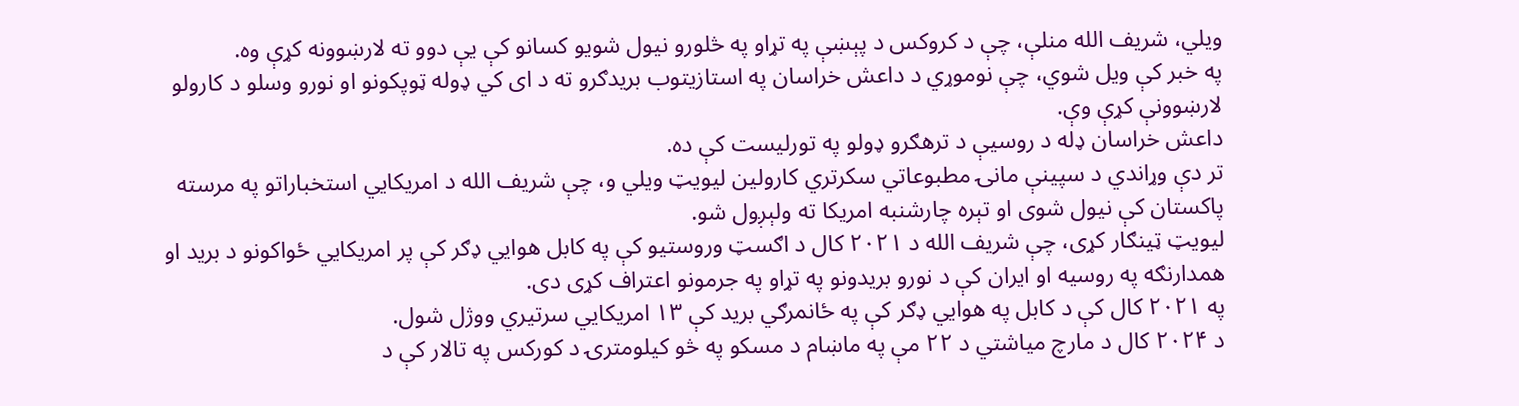ویلي، شریف الله منلې، چې د کروکس د پېښې په تړاو په څلورو نيول شویو کسانو کې يې دوو ته لارښوونه کړې وه.
په خبر کې ويل شوي، چې نوموړي د داعش خراسان په استازيتوب بريدګرو ته د ای کي ډوله ټوپکونو او نورو وسلو د کارولو لارښوونې کړې وې.
داعش خراسان ډله د روسيې د ترهګرو ډولو په تورلیست کې ده.
تر دې وړاندي د سپينې مانۍ مطبوعاتي سکرتري کارولین لیويټ ويلي و، چې شریف الله د امریکایي استخباراتو په مرسته پاکستان کې نیول شوی او تېره چارشنبه امریکا ته ولېږول شو.
ليويټ ټينګار کړی، چې شریف الله د ۲۰۲۱ کال د اګسټ وروستیو کې په کابل هوايي ډګر کې پر امریکايي ځواکونو د بريد او همدارنګه په روسيه او ایران کې د نورو بريدونو په تړاو په جرمونو اعتراف کړی دی.
په ۲۰۲۱ کال کې د کابل په هوايي ډګر کې په ځانمرګي بريد کې ۱۳ امریکایي سرتيري ووژل شول.
د ۲۰۲۴ کال د مارچ مياشتي د ۲۲ مې په ماښام د مسکو په څو کيلومترۍ د کورکس په تالار کې د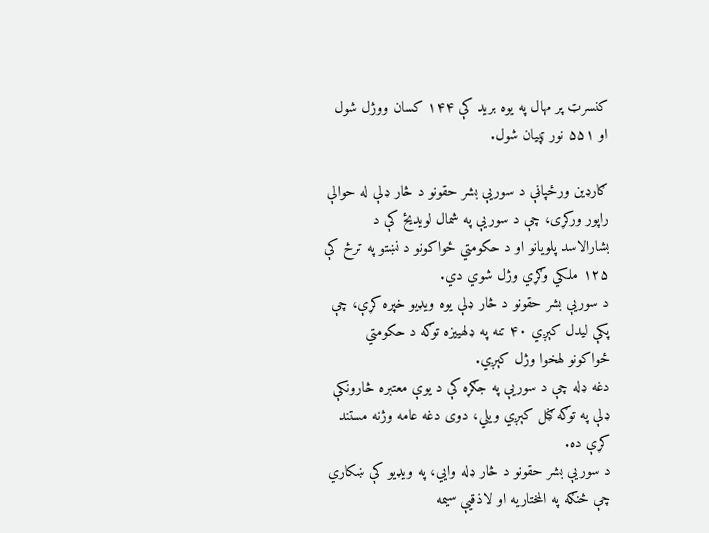کنسرټ پر مهال په یوه بريد کې ۱۴۴ کسان ووژل شول او ۵۵۱ نور ټپيان شول.

ګارډین ورځپاڼې د سوریې بشر حقونو د څار ډلې له حوالې راپور ورکړی، چې د سوریې په شمال لویدیځ کې د بشارالاسد پلویانو او د حکومتي ځواکونو د نښتو په ترڅ کې ۱۲۵ ملکي وګړي وژل شوي دي.
د سوریې بشر حقونو د څار ډلې یوه ویډیو خپره کړې، چې پکې ليدل کېږي ۴۰ تنه په ډلهییزه توګه د حکومتي ځواکونو لهخوا وژل کېږي.
دغه ډله چې د سوریې په جګړه کې د یوې معتبره څارونکې ډلې په توګه ګڼل کېږي ویلي، دوی دغه عامه وژنه مستند کړې ده.
د سوریې بشر حقونو د څار ډله وایي، په ویډیو کې ښکاري چې څنګه په المختاریه او لاذقیې سیمه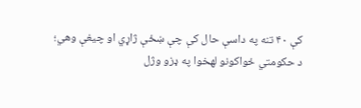کې ۴۰ تنه په داسې حال کې چې ښځې ژاړي او چیغې وهي؛ د حکومتي ځواکونو لهخوا په ډزو وژل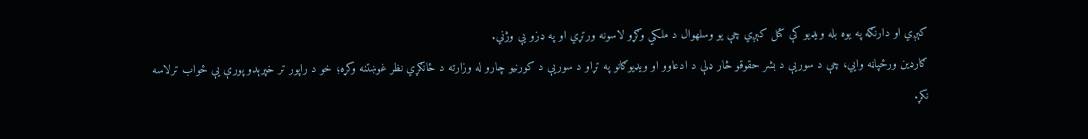کېږي او دارنګه په یوه بله ویډیو کې کتل کېږي چې یو وسلهوال د ملکي وګړو لاسونه ورتړي او په ډزو یې وژني.
ګارډین ورځپاڼه وایي، چې د سوریې د بشر حقوقو څار ډلې د ادعاوو او ويډیوګانو په تړاو د سوریې د کورنیو چارو له وزارته د ځانګړي نظر غوښتنه وکړه؛ خو د راپور تر خپرېدو پورې یې ځواب ترلاسه نکړ.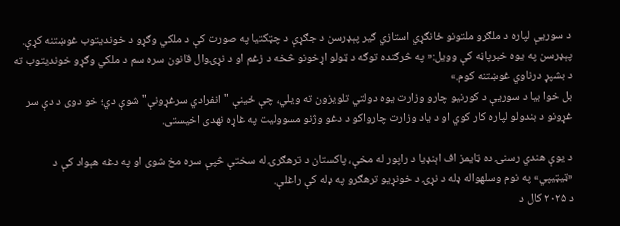د سوریې لپاره د ملګرو ملتونو ځانګړي استازي ګیر پېډرسن د جګړې د چټکتیا په صورت کې د ملکي وګړو د خوندیتوب غوښتنه کړې.
پېډرسن په یوه خبرپاڼه کې وویل:« په څرګنده توګه د ټولو اړخونو څخه د زغم او د نړۍوال قانون سره سم د ملکي وګړو خوندیتوب ته د بشپړ درناوي غوښتنه کوم.»
بل خوا بیا د سوریې د کورنیو چارو وزارت یوه دولتي تلویزون ته ویلي، چې ځینې "انفرادي سرغړونې" شوې دي؛ خو دوی د دې سر غړونو د بندولو لپاره کار کوي او د یاد وزارت چارواکو د دغو وژنو مسوولیت په غاړه نهدی اخیستی.

د یوې هندي رسنۍ ده ټایمز اف اېنډیا د راپور له مخې، پاکستان د ترهګرۍ له سختې څپې سره مخ شوی او په دغه هېواد کې د «ټيټيپي» په نوم وسلهواله ډله د نړۍ د خونړیو ترهګرو په ډله کې راغلې.
د ۲۰۲۵ کال د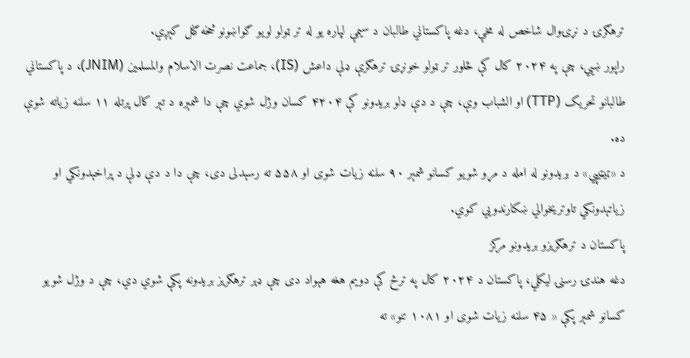ترهګرۍ د نړۍوال شاخص له مخې، دغه پاکستاني طالبان د سیمې لپاره یو له تر ټولو لویو ګواښونو څخه ګڼل کېږي.
راپور ښیي، چې په ۲۰۲۴ کال کې څلور تر ټولو خونړۍ ترهګرې ډلې داعش (IS)، جماعت نصرت الاسلام والمسلمین (JNIM)، د پاکستاني طالبانو تحریک (TTP) او الشباب وې، چې د دې ډلو بریدونو کې ۴۲۰۴ کسان وژل شوي چې دا شمېره د تېر کال پرتله ۱۱ سلنه زیاته شوې ده.
د «ټيټيپي» د بریدونو له امله د مړو شویو کسانو شمېر ۹۰ سلنه زیات شوی او ۵۵۸ ته رسېدلی دی، چې دا د دې ډلې د پراخېدونکي او زیاتېدونکي تاوتریخوالي ښکارندويي کوي.
پاکستان د ترهګریزو بریدونو مرکز
دغه هندۍ رسنۍ لیکلي، پاکستان د ۲۰۲۴ کال په ترڅ کې دویم هغه هېواد دی چې ډېر ترهګریز بریدونه پکې شوي دي، چې د وژل شویو کسانو شمېر پکې « ۴۵ سلنه زیات شوی او ۱۰۸۱ تنو» ته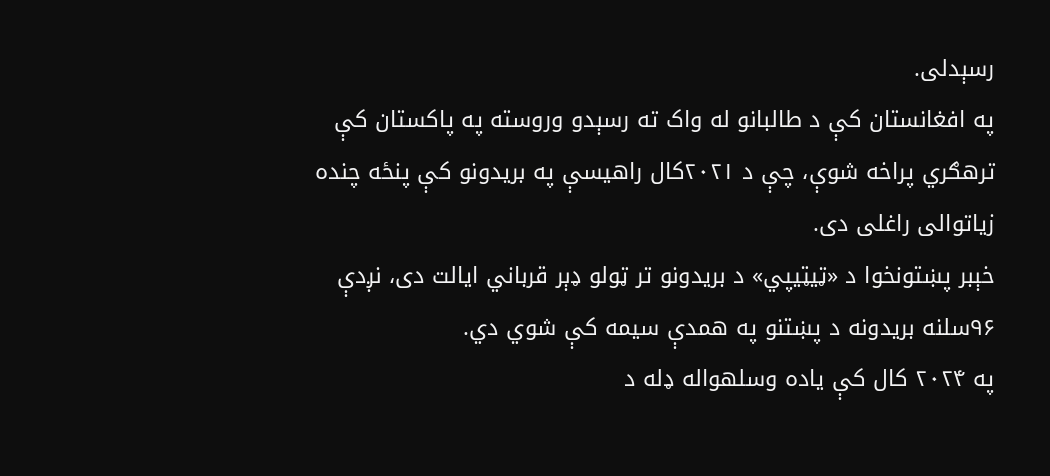رسېدلی.
په افغانستان کې د طالبانو له واک ته رسېدو وروسته په پاکستان کې ترهګري پراخه شوې، چې د ۲۰۲۱کال راهیسې په بریدونو کې پنځه چنده زیاتوالی راغلی دی.
خېبر پښتونخوا د «ټيټيپي» د بریدونو تر ټولو ډېر قرباني ایالت دی، نږدې ۹۶سلنه بریدونه د پښتنو په همدې سیمه کې شوي دي.
په ۲۰۲۴ کال کې یاده وسلهواله ډله د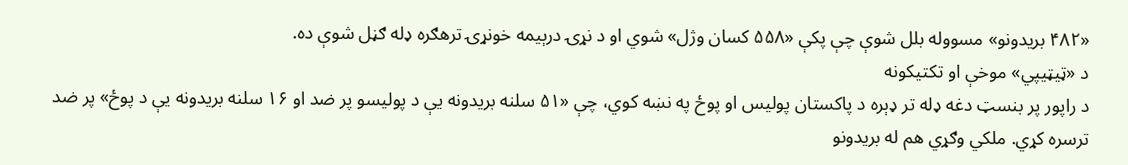«۴۸۲ بریدونو» مسووله بلل شوې چې پکې «۵۵۸ کسان وژل» شوي او د نړۍ درېیمه خونړۍ ترهګره ډله ګڼل شوې ده.
د «ټيټيپي» موخې او تکتیکونه
د راپور پر بنسټ دغه ډله تر ډېره د پاکستان پولیس او پوځ په نښه کوي، چې «۵۱ سلنه بریدونه یې د پولیسو پر ضد او ۱۶ سلنه بریدونه یې د پوځ» پر ضد ترسره کړي. ملکي وګړي هم له بریدونو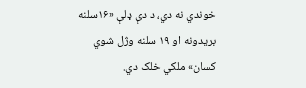خوندي نه دي، د دې ډلې «۱۶سلنه بریدونه او ۱۹ سلنه وژل شوي کسان» ملکي خلک دي.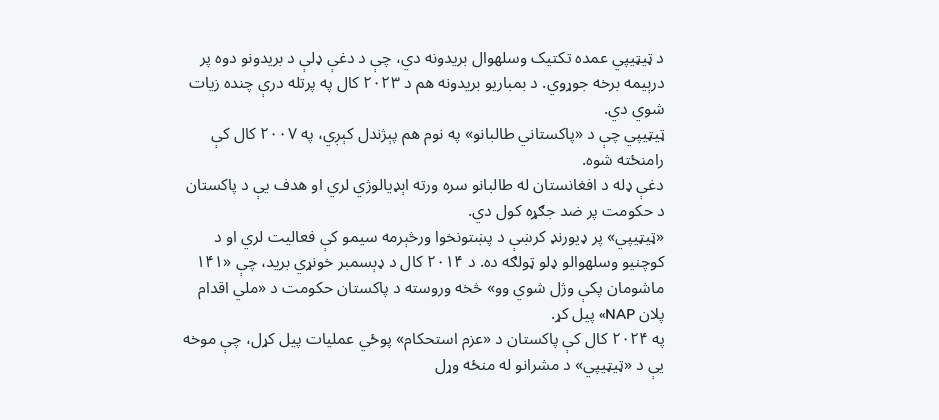د ټيټيپي عمده تکتیک وسلهوال بریدونه دي، چې د دغې ډلې د بریدونو دوه پر درېیمه برخه جوړوي. د بمباریو بریدونه هم د ۲۰۲۳ کال په پرتله درې چنده زیات شوي دي.
ټيټيپي چې د «پاکستاني طالبانو» په نوم هم پېژندل کېږي، په ۲۰۰۷ کال کې رامنځته شوه.
دغې ډله د افغانستان له طالبانو سره ورته اېډیالوژي لري او هدف یې د پاکستان د حکومت پر ضد جګړه کول دي.
«ټيټيپي» پر ډیورنډ کرښې د پښتونخوا ورڅېرمه سیمو کې فعالیت لري او د کوچنیو وسلهوالو ډلو ټولګه ده. د ۲۰۱۴ کال د ډېسمبر خونړي برید، چې «۱۴۱ ماشومان پکې وژل شوي وو» څخه وروسته د پاکستان حکومت د «ملي اقدام پلان NAP» پیل کړ.
په ۲۰۲۴ کال کې پاکستان د «عزم استحکام» پوځي عملیات پیل کړل، چې موخه یې د «ټيټيپي» د مشرانو له منځه وړل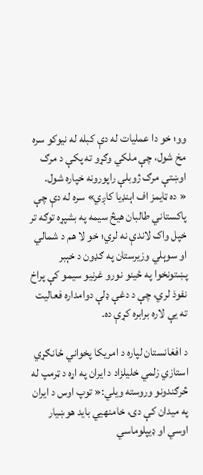وو؛ خو دا عملیات له دې کبله له نیوکو سره مخ شول، چې ملکي وګړو ته پکې د مرګ اوښتې مرګ ژوبلې راپورونه خپاره شول.
« ده ټایمز اف اېنډیا کاږي» سره له دې چې پاکستاني طالبان هیڅ سیمه په بشپړه توګه تر خپل واک لاندې نه لري؛ خو لا هم د شمالي او سوېلي وزیرستان په ګډون د خېبر پښتونخوا په ځینو نورو غرنیو سیمو کې پراخ نفوذ لري، چې د دغې ډلې دوامداره فعالیت ته یې لاره برابره کړې ده.

د افغانستان لپاره د امریکا پخواني ځانګړي استازي زلمي خلیلزاد د ایران په اړه د ټرمپ له څرګندونو وروسته ویلي:« توپ اوس د ایران په میدان کې دی، خامنهیي باید هوښیار اوسي او ډیپلوماسي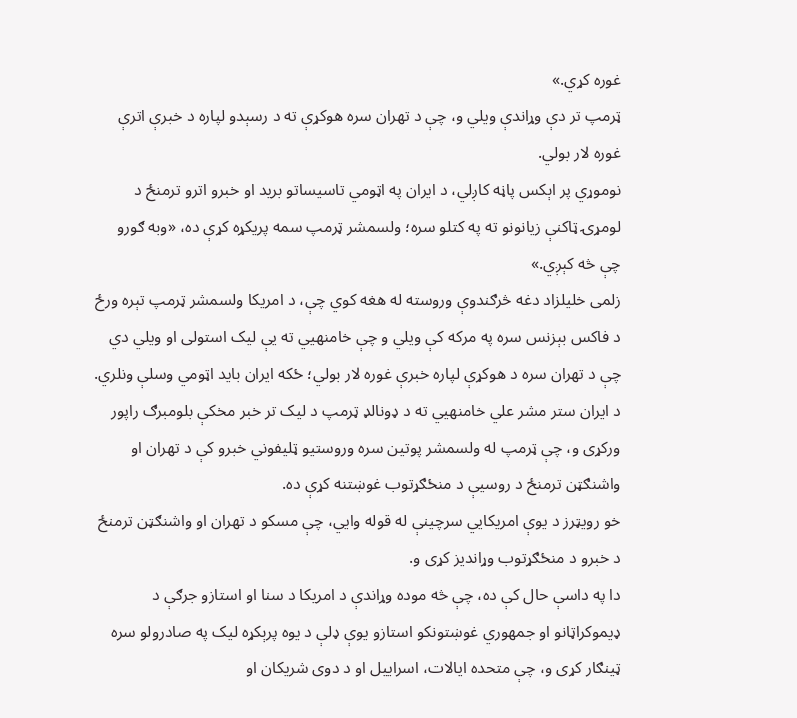غوره کړي.»
ټرمپ تر دې وړاندې ويلي و، چې د تهران سره هوکړې ته د رسېدو لپاره د خبرې اترې غوره لار بولي.
نوموړي پر اېکس پاڼه کاږلي، د ایران په اټومي تاسیساتو برید او خبرو اترو ترمنځ د لومړۍ ټاکنې زیانونو ته په کتلو سره؛ ولسمشر ټرمپ سمه پریکړه کړې ده، «وبه ګورو چې څه کېږي.»
زلمی خلیلزاد دغه څرګندوې وروسته له هغه کوي چې، د امریکا ولسمشر ټرمپ تېره ورځ د فاکس بېزنس سره په مرکه کې ویلي و چې خامنهیي ته یې لیک استولی او ویلي دي چې د تهران سره د هوکړې لپاره خبرې غوره لار بولي؛ ځکه ایران باید اټومي وسلې ونلري.
د ایران ستر مشر علي خامنهيي ته د ډونالډ ټرمپ د لیک تر خبر مخکې بلومبرګ راپور ورکړی و، چې ټرمپ له ولسمشر پوتین سره وروستیو ټلیفوني خبرو کې د تهران او واشنګټن ترمنځ د روسیې د منځګړتوب غوښتنه کړې ده.
خو رویټرز د یوې امریکايي سرچینې له قوله وايي، چې مسکو د تهران او واشنګټن ترمنځ د خبرو د منځګړتوب وړاندیز کړی و.
دا په داسې حال کې ده، چې څه موده وړاندې د امریکا د سنا او استازو جرګې د ډیموکراټانو او جمهوري غوښتونکو استازو یوې ډلې د یوه پرېکړه لیک په صادرولو سره ټینګار کړی و، چې متحده ایالات، اسراییل او د دوی شریکان او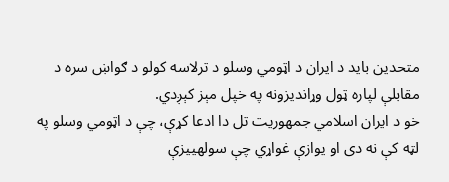متحدین باید د ایران د اټومي وسلو د ترلاسه کولو د ګواښ سره د مقابلې لپاره ټول وړاندیزونه په خپل مېز کېږدي.
خو د ایران اسلامي جمهوریت تل دا ادعا کړې، چې د اټومي وسلو په لټه کې نه دی او یوازې غواړي چې سولهییزې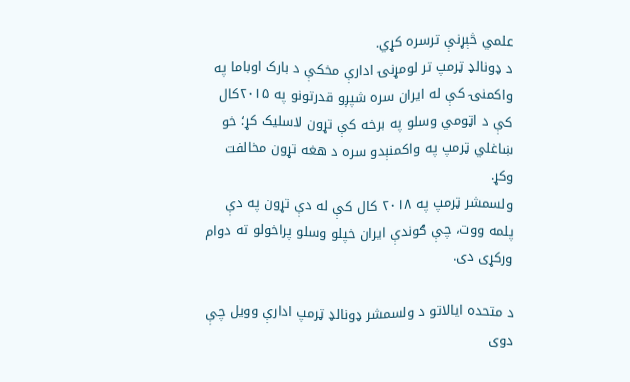علمي څېړنې ترسره کړي.
د ډونالډ ټرمپ تر لومړنۍ ادارې مخکې د بارک اوباما په واکمنۍ کې له ایران سره شپږو قدرتونو په ۲۰۱۵کال کې د اټومي وسلو په برخه کې تړون لاسلیک کړ؛ خو ښاغلي ټرمپ په واکمنېدو سره د هغه تړون مخالفت وکړ.
ولسمشر ټرمپ په ۲۰۱۸ کال کې له دې تړون په دې پلمه ووت، چې ګوندې ایران خپلو وسلو پراخولو ته دوام ورکړی دی.

د متحده ایالاتو د ولسمشر ډونالډ ټرمپ ادارې وویل چې دوی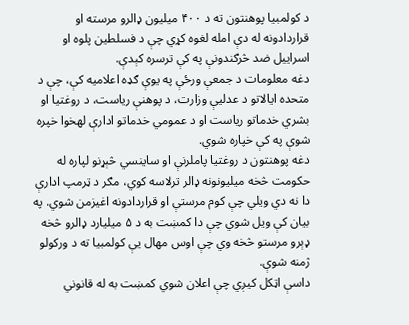د کولمبیا پوهنتون ته د ۴۰۰ میلیون ډالرو مرسته او قراردادونه له دې امله لغوه کړي چې د فسلطین پلوه او اسراییل ضد څرګندونې په کې ترسره کېدې.
دغه معلومات د جمعې ورځې په یوې ګډه اعلامیه کې، چې د متحده ایالاتو د عدلیې وزارت، د پوهنې ریاست، د روغتیا او بشري خدماتو ریاست او د عمومي خدماتو ادارې لهخوا خپره شوې په کې خپاره شوي.
دغه پوهنتون د روغتیا پاملرنې او ساینسي څېړنو لپاره له حکومت څخه میلیونونه ډالر ترلاسه کوي، مګر د ټرمپ ادارې دا نه دي ویلي چې کوم مرستې او قراردادونه اغیزمن شوي. په بیان کې ویل شوي چې دا کمښت به د ۵ میلیارد ډالرو څخه ډېرو مرستو څخه وي چې اوس مهال یې کولمبیا ته د ورکولو ژمنه شوې.
داسې اټکل کیږي چې اعلان شوي کمښت به له قانوني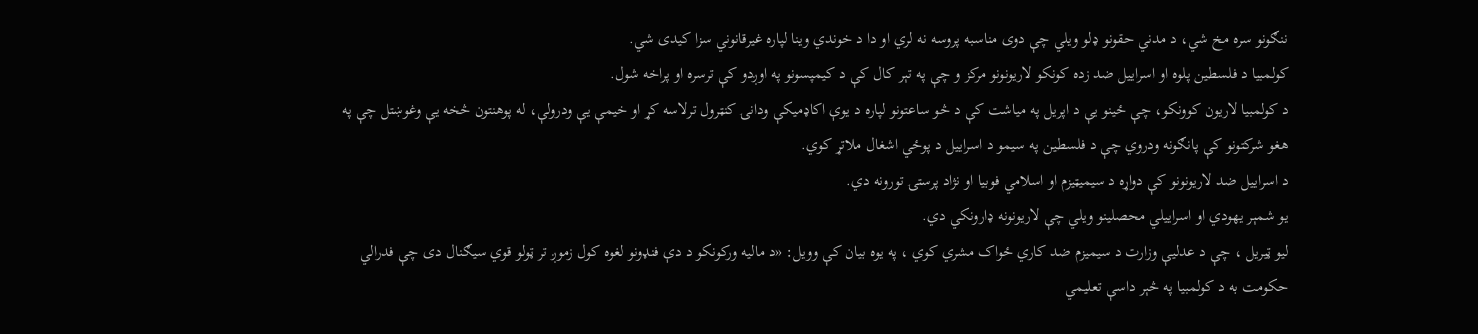ننګونو سره مخ شي، د مدني حقونو ډلو ویلي چې دوی مناسبه پروسه نه لري او دا د خوندي وینا لپاره غیرقانوني سزا کیدی شي.
کولمبیا د فلسطین پلوه او اسراییل ضد زده کونکو لاریونونو مرکز و چې په تېر کال کې د کیمپسونو په اوږدو کې ترسره او پراخه شول.
د کولمبیا لاریون کوونکو، چې ځینو یې د اپریل په میاشت کې د څو ساعتونو لپاره د یوې اکاډمیکې ودانۍ کنټرول ترلاسه کړ او خیمې یې ودرولې، له پوهنتون څخه یې وغوښتل چې په هغو شرکتونو کې پانګونه ودروي چې د فلسطین په سیمو د اسراییل د پوځي اشغال ملاتړ کوي.
د اسراییل ضد لاریونونو کې دواړه د سیمیټیزم او اسلامي فوبیا او نژاد پرستۍ تورونه دي.
یو شمېر یهودي او اسراییلي محصلینو ویلي چې لاریونونه ډارونکي دي.
لیو ټیریل ، چې د عدلیې وزارت د سیمیزم ضد کاري ځواک مشري کوي ، په یوه بیان کې وویل: «د مالیه ورکونکو د دې فنډونو لغوه کول زموږ تر ټولو قوي سیګنال دی چې فدرالي حکومت به د کولمبیا په څېر داسې تعلیمي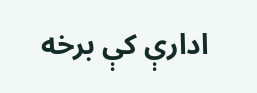ادارې کې برخه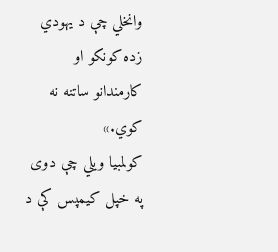وانخلي چې د یهودي زده کونکو او کارمندانو ساتنه نه کوي.»
کولمبیا ویلي چې دوی په خپل کیمپس کې د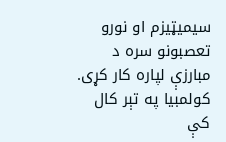سیمیټیزم او نورو تعصبونو سره د مبارزې لپاره کار کړی. کولمبیا په تېر کال کې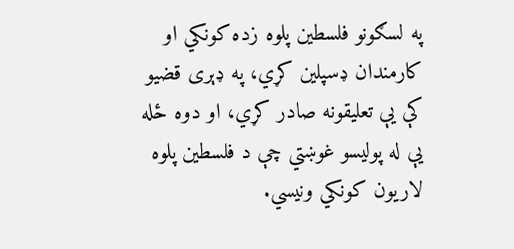په لسګونو فلسطین پلوه زده کونکي او کارمندان ډسپلین کړي، په ډېری قضیو کې یې تعلیقونه صادر کړي، او دوه ځله یې له پولیسو غوښتي چې د فلسطین پلوه لاریون کونکي ونیسي.